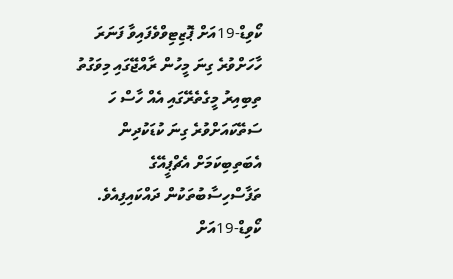ކޯވިޑް-19އަށް ޕޮޒިޓިވްވެފައިވާ ފަނަރަ ހާހަށްވުރެ ގިނަ މީހުން ރާއްޖޭގައި މިވަގުތު ތިބިއިރު މީގެތެރޭގައި އެއް ހާސް ހަ ސަތޭކައަށްވުރެ ގިނަ ކުޑަކުދިން އެބަތިބިކަމަށް އެޗްޕީއޭގެ ތަފާސްހިސާބުތަކުން ދައްކައިފިއެވެ.
ކޯވިޑް-19އަށް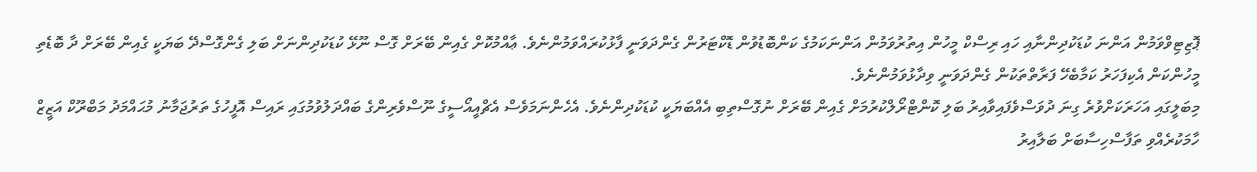ޕޮޒިޓިވްވަމުން އަންނަ ކުޑަކުދިންނާއި ހައި ރިސްކް މީހުން އިތުރުވަމުން އަންނަކަމުގެ ކަންބޮޑުވުން ޑޮކްޓަރުން ގެންދަވަނީ ފާޅުކުރައްވަމުންނެވެ. ޢާއްމުކޮށް ގެއިން ބޭރަށް ގޮސް ނޫޅޭ ކުޑަކުދިންނަށް ބަލި ގެންގޮސްދޭ ބަޔަކީ ގެއިން ބޭރަށް ދާ ބޮޑެތި މީހުންކަން އެކިފަހަރު ކަމާބެހޭ ފަރާތްތަކުން ގެންދަވަނީ ވިދާޅުވަމުންނެވެ.
މިބަލީގައި އަހަރަކަށްވުރެ ގިނަ ދުވަސްވެފައިވާއިރު ބަލި ކޮންޓްރޯލްކުރުމަށް ގެއިން ބޭރަށް ނުގޮސްތިބި އެއްބަޔަކީ ކުޑަކުދިންނެވެ. އެހެންނަމަވެސް އެޗްއީއޯސީގެ ނޫސްވެރިންގެ ބައްދަލުވުމުގައި ރައިސް އޮފީހުގެ ތަރުޖަމާނު މުޙައްމަދު މަބްރޫކް އަޒީޒް ހާމަކުރެއްވި ތަފާސްހިސާބަށް ބަލާއިރު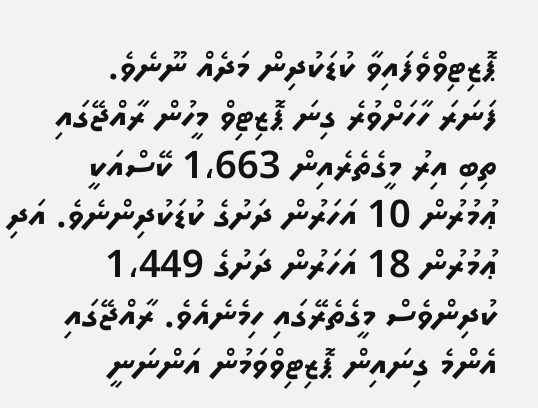ޕޮޒިޓިވްވެފައިވާ ކުޑަކުދިން މަދެއް ނޫނެވެ.
ފަނަރަ ހާހަށްވުރެ ގިނަ ޕޮޒިޓިވް މީހުން ރާއްޖޭގައި ތިބި އިރު މީގެތެރެއިން 1،663 ކޭސްއަކީ ޢުމުރުން 10 އަހަރުން ދަށުގެ ކުޑަކުދިންނެވެ. އަދި ޢުމުރުން 18 އަހަރުން ދަށުގެ 1،449 ކުދިންވެސް މީގެތެރޭގައި ހިމެނެއެވެ. ރާއްޖޭގައި އެންމެ ގިނައިން ޕޮޒިޓިވްވަމުން އަންނަނީ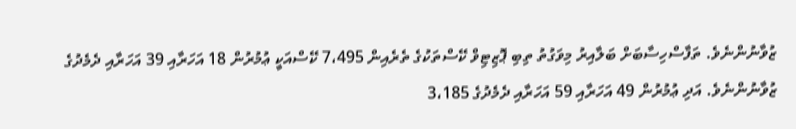ޒުވާނުންނެވެ. ތަފާސްހިސާބަށް ބަލާއިރު މިވަގުތު ތިބި ޕޮޒިޓިވް ކޭސްތަކުގެ ތެރެއިން 7،495 ކޭސްއަކީ ޢުމުރުން 18 އަހަރާއި 39 އަހަރާއި ދެމެދުގެ ޒުވާނުންނެވެ. އަދި ޢުމުރުން 49 އަހަރާއި 59 އަހަރާއި ދެމެދުގެ 3،185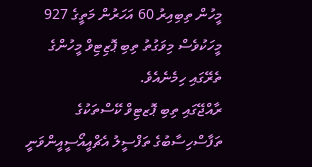މީހުން ތިބިއިރު 60 އަހަރުން މަތީގެ 927 މީހަކުވެސް މިވަގުތު ތިބި ޕޮޒިޓިވް މީހުންގެ ތެރޭގައި ހިމެނެއެވެ.
ރާއްޖޭގައި ތިބި ޕޮޒޓިވް ކޭސްތަކުގެ ތަފާސްހިސާބުގެ ތަފްސީލު އެޗްއީއޯސީއީންވަނީ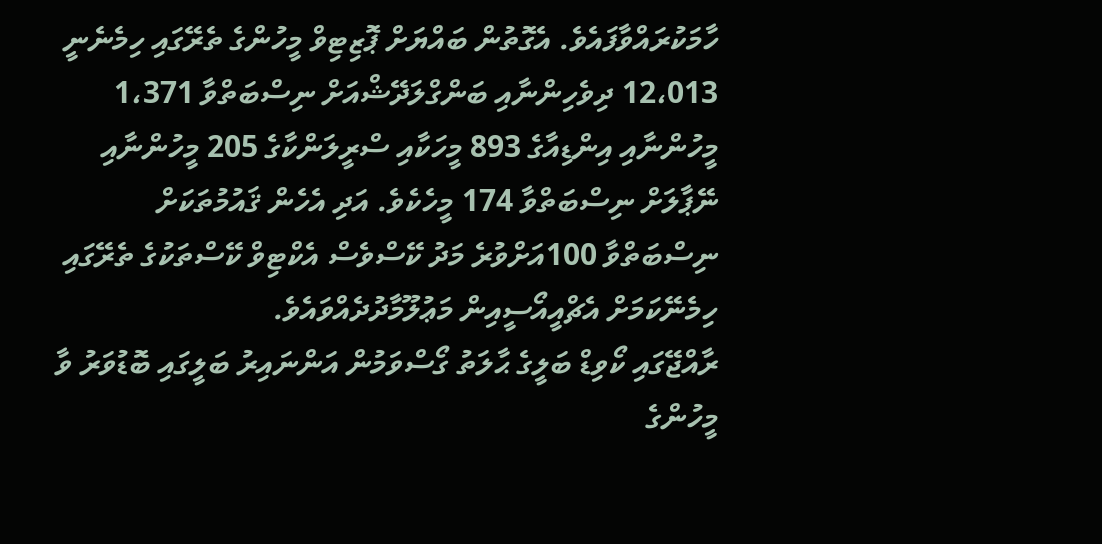ހާމަކުރައްވާފައެވެ. އެގޮތުން ބައްޔަށް ޕޮޒިޓިވް މީހުންގެ ތެރޭގައި ހިމެނެނީ 12،013 ދިވެހިންނާއި ބަންގްލަދޭޝްއަށް ނިސްބަތްވާ 1،371 މީހުންނާއި އިންޑިއާގެ 893 މީހަކާއި ސްރީލަންކާގެ 205 މީހުންނާއި ނޭޕާލަށް ނިސްބަތްވާ 174 މީހެކެވެ. އަދި އެހެން ޤައުމުތަކަށް ނިސްބަތްވާ 100އަށްވުރެ މަދު ކޭސްވެސް އެކްޓިވް ކޭސްތަކުގެ ތެރޭގައި ހިމެނޭކަމަށް އެޗްއީއޯސީއިން މަޢުލޫމާދުދެއްވައެވެ.
ރާއްޖޭގައި ކޯވިޑް ބަލީގެ ޙާލަތު ގޯސްވަމުން އަންނައިރު ބަލީގައި ބޮޑުވަރު ވާ މީހުންގެ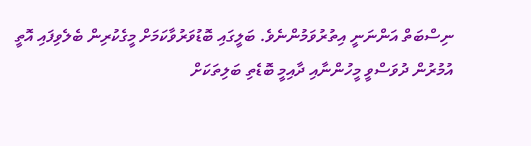ނިސްބަތް އަންނަނީ އިތުރުވަމުންނެވެ. ބަލީގައި ބޮޑުވަރުވާކަމަށް މީގެކުރިން ބެލެވިފައި އޮތީ އުމުރުން ދުވަސްވީ މީހުންނާއި ދާއިމީ ބޮޑެތި ބަލިތަކަށް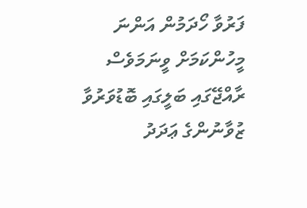ފަރުވާ ހޯދަމުން އަންނަ މީހުންކަމަށް ވީނަމަވެސް ރާއްޖޭގައި ބަލީގައި ބޮޑުވަރުވާ ޒުވާނުންގެ ޢަދަދު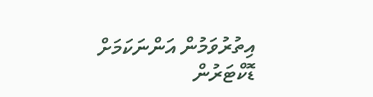އިތުރުވަމުން އަންނަކަމަށް ޑޮކްޓަރުން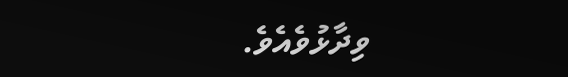ވިދާޅުވެއެވެ.